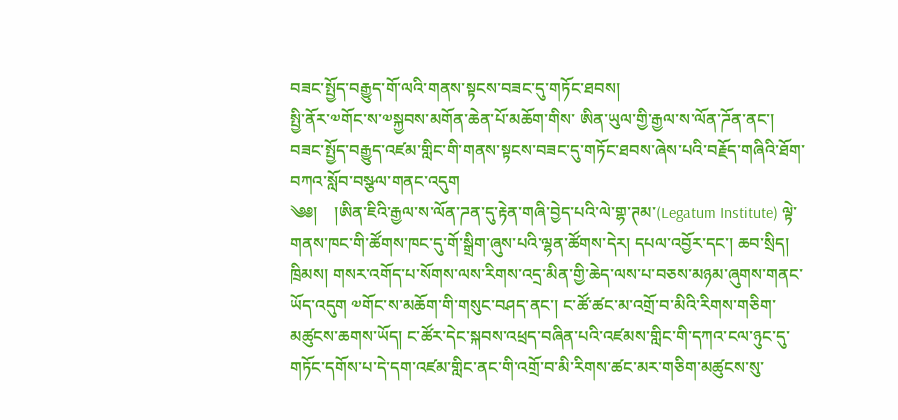བཟང་སྤྱོད་བརྒྱུད་གོ་ལའི་གནས་སྟངས་བཟང་དུ་གཏོང་ཐབས།
སྤྱི་ནོར་༧གོང་ས་༧སྐྱབས་མགོན་ཆེན་པོ་མཆོག་གིས་ ཨིན་ཡུལ་གྱི་རྒྱལ་ས་ལོན་ཌོན་ནང་། བཟང་སྤྱོད་བརྒྱུད་འཛམ་གླིང་གི་གནས་སྟངས་བཟང་དུ་གཏོང་ཐབས་ཞེས་པའི་བརྗོད་གཞིའི་ཐོག་བཀའ་སློབ་བསྩལ་གནང་འདུག
༄༅།    །ཨིན་ཇིའི་རྒྱལ་ས་ལོན་ཌན་དུ་རྟེན་གཞི་བྱེད་པའི་ལེ་གྷ་ཊམ་(Legatum Institute) ལྟེ་གནས་ཁང་གི་ཚོགས་ཁང་དུ་གོ་སྒྲིག་ཞུས་པའི་ལྷན་ཚོགས་དེར། དཔལ་འབྱོར་དང་། ཆབ་སྲིད། ཁྲིམས། གསར་འགོད་པ་སོགས་ལས་རིགས་འདྲ་མིན་གྱི་ཆེད་ལས་པ་བཅས་མཉམ་ཞུགས་གནང་ཡོད་འདུག ༧གོང་ས་མཆོག་གི་གསུང་བཤད་ནང་། ང་ཚོ་ཚང་མ་འགྲོ་བ་མིའི་རིགས་གཅིག་མཚུངས་ཆགས་ཡོད། ང་ཚོར་དེང་སྐབས་འཕྲད་བཞིན་པའི་འཛམས་གླིང་གི་དཀའ་ངལ་ཉུང་དུ་གཏོང་དགོས་པ་དེ་དག་འཛམ་གླིང་ནང་གི་འགྲོ་བ་མི་རིགས་ཚང་མར་གཅིག་མཚུངས་སུ་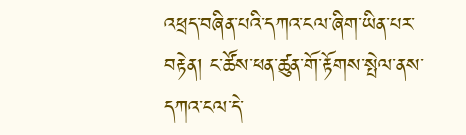འཕྲད་བཞིན་པའི་དཀའ་ངལ་ཞིག་ཡིན་པར་བརྟེན། ང་ཚོས་ཕན་ཚུན་གོ་རྟོགས་སྤེལ་ནས་དཀའ་ངལ་དེ་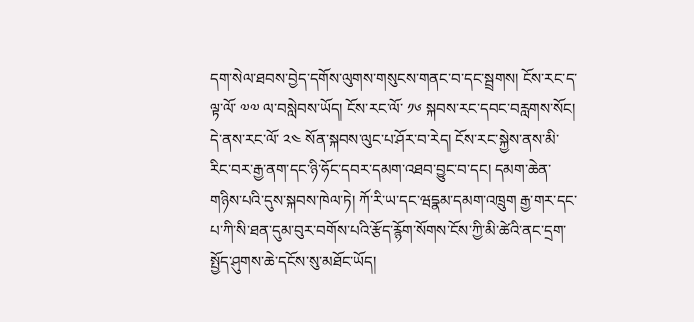དག་སེལ་ཐབས་བྱེད་དགོས་ལུགས་གསུངས་གནང་བ་དང་སྦྲགས། ངོས་རང་ད་ལྟ་ལོ་ ༧༧ ལ་བསླེབས་ཡོད། ངོས་རང་ལོ་ ༡༦ སྐབས་རང་དབང་བརླགས་སོང། དེ་ནས་རང་ལོ་ ༢༤ སོན་སྐབས་ལུང་པ་ཤོར་བ་རེད། ངོས་རང་སྐྱེས་ནས་མི་རིང་བར་རྒྱ་ནག་དང་ཉི་ཧོང་དབར་དམག་འཐབ་བྱུང་བ་དང། དམག་ཆེན་གཉིས་པའི་དུས་སྐབས་ཁེལ་ཏེ། ཀོ་རི་ཡ་དང་ཝདྣམ་དམག་འཁྲུག རྒྱ་གར་དང་པ་ཀི་སི་ཐན་དུམ་བུར་བགོས་པའི་རྩོད་རྙོག་སོགས་ངོས་ཀྱི་མི་ཚེའི་ནང་དྲག་སྤྱོད་ཤུགས་ཆེ་དངོས་སུ་མཐོང་ཡོད།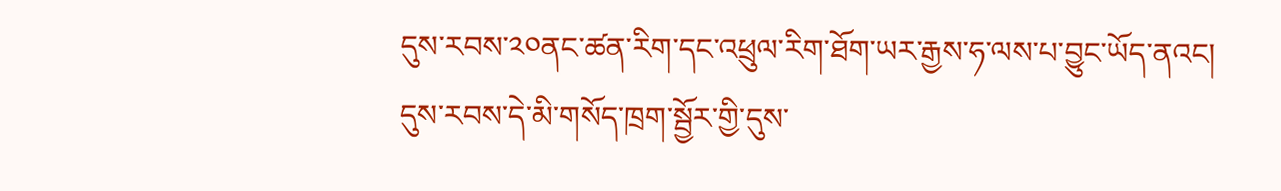དུས་རབས་༢༠ནང་ཚན་རིག་དང་འཕྲུལ་རིག་ཐོག་ཡར་རྒྱས་ཧ་ལས་པ་བྱུང་ཡོད་ནའང། དུས་རབས་དེ་མི་གསོད་ཁྲག་སྦྱོར་གྱི་དུས་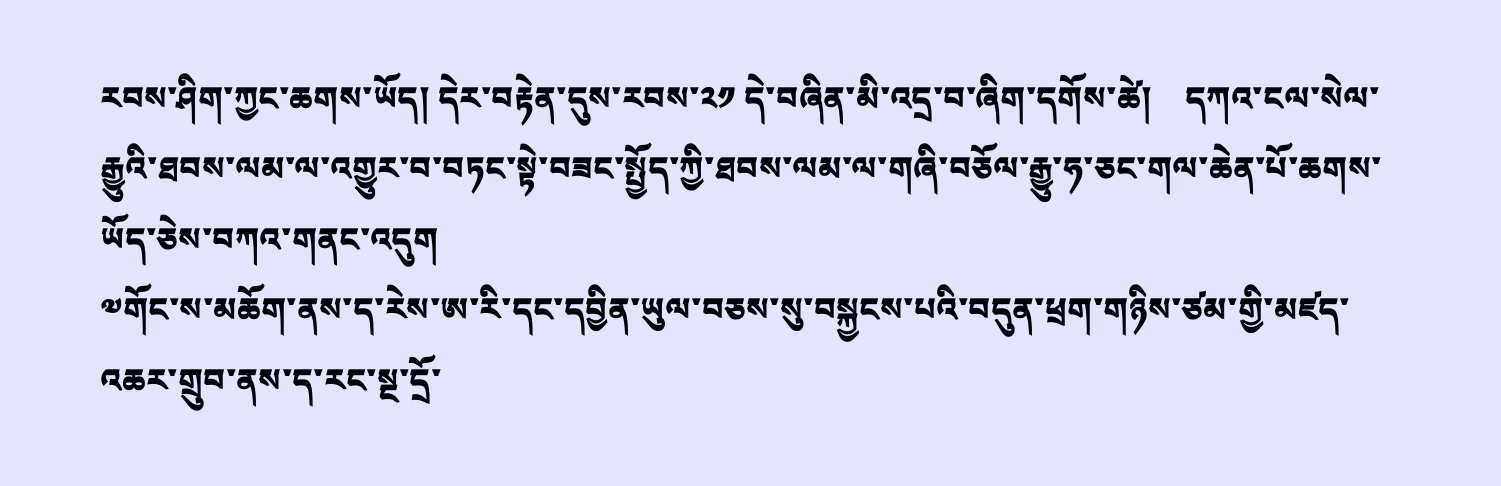རབས་ཤིག་ཀྱང་ཆགས་ཡོད། དེར་བརྟེན་དུས་རབས་༢༡ དེ་བཞིན་མི་འདྲ་བ་ཞིག་དགོས་ཚེ།    དཀའ་ངལ་སེལ་རྒྱུའི་ཐབས་ལམ་ལ་འགྱུར་བ་བཏང་སྟེ་བཟང་སྤྱོད་ཀྱི་ཐབས་ལམ་ལ་གཞི་བཅོལ་རྒྱུ་ཧ་ཅང་གལ་ཆེན་པོ་ཆགས་ཡོད་ཅེས་བཀའ་གནང་འདུག
༧གོང་ས་མཆོག་ནས་ད་རེས་ཨ་རི་དང་དབྱིན་ཡུལ་བཅས་སུ་བསྐྱངས་པའི་བདུན་ཕྲག་གཉིས་ཙམ་གྱི་མཛད་འཆར་གྲུབ་ནས་ད་རང་སྔ་དྲོ་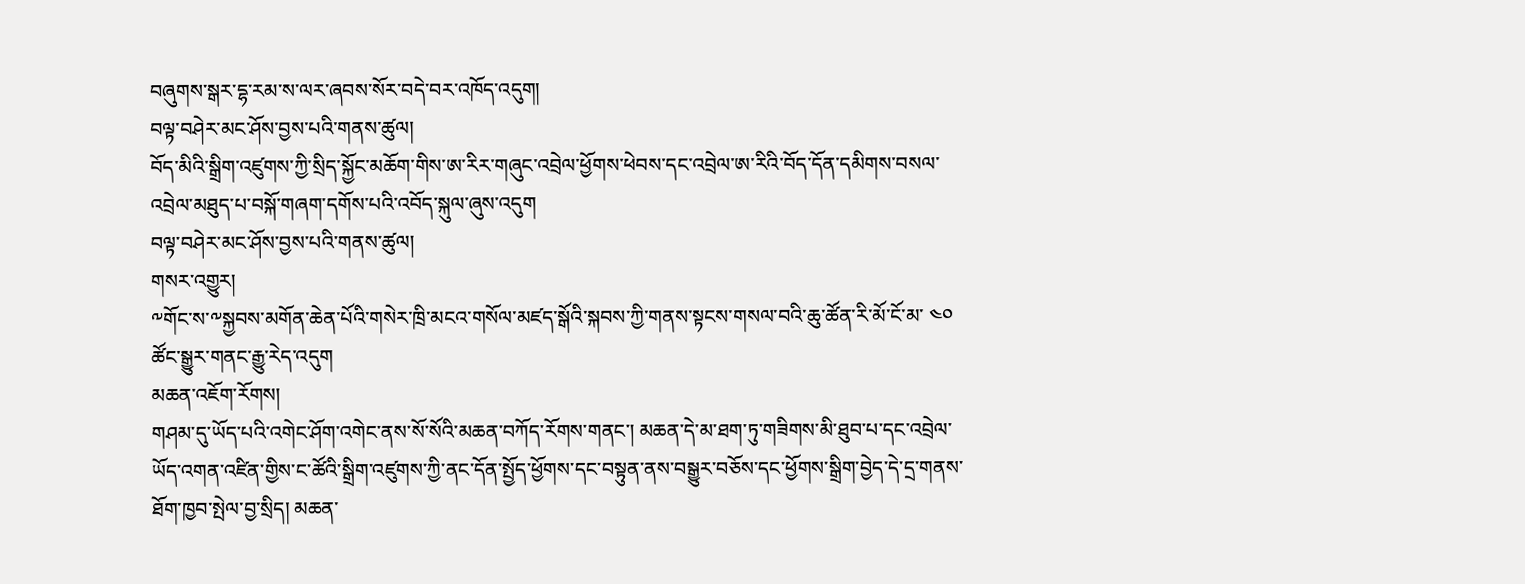བཞུགས་སྒར་དྷ་རམ་ས་ལར་ཞབས་སོར་བདེ་བར་འཁོད་འདུག།
བལྟ་བཤེར་མང་ཤོས་བྱས་པའི་གནས་ཚུལ།
བོད་མིའི་སྒྲིག་འཛུགས་ཀྱི་སྲིད་སྐྱོང་མཆོག་གིས་ཨ་རིར་གཞུང་འབྲེལ་ཕྱོགས་ཕེབས་དང་འབྲེལ་ཨ་རིའི་བོད་དོན་དམིགས་བསལ་འབྲེལ་མཐུད་པ་བསྐོ་གཞག་དགོས་པའི་འབོད་སྐུལ་ཞུས་འདུག
བལྟ་བཤེར་མང་ཤོས་བྱས་པའི་གནས་ཚུལ།
གསར་འགྱུར།
༸གོང་ས་༸སྐྱབས་མགོན་ཆེན་པོའི་གསེར་ཁྲི་མངའ་གསོལ་མཛད་སྒོའི་སྐབས་ཀྱི་གནས་སྟངས་གསལ་བའི་ཆུ་ཚོན་རི་མོ་ངོ་མ་ ༤༠ ཚོང་སྒྱུར་གནང་རྒྱུ་རེད་འདུག
མཆན་འཇོག་རོགས།
གཤམ་དུ་ཡོད་པའི་འགེང་ཤོག་འགེང་ནས་སོ་སོའི་མཆན་བཀོད་རོགས་གནང་། མཆན་དེ་མ་ཐག་ཏུ་གཟིགས་མི་ཐུབ་པ་དང་འབྲེལ་ཡོད་འགན་འཛིན་གྱིས་ང་ཚོའི་སྒྲིག་འཛུགས་ཀྱི་ནང་དོན་སྤྱོད་ཕྱོགས་དང་བསྟུན་ནས་བསྒྱུར་བཅོས་དང་ཕྱོགས་སྒྲིག་བྱེད་དེ་དྲ་གནས་ཐོག་ཁྱབ་སྤེལ་བྱ་སྲིད། མཆན་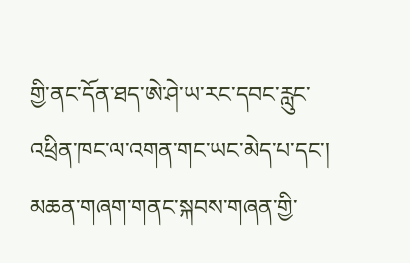གྱི་ནང་དོན་ཐད་ཨེ་ཤེ་ཡ་རང་དབང་རླུང་འཕྲིན་ཁང་ལ་འགན་གང་ཡང་མེད་པ་དང་། མཆན་གཞག་གནང་སྐབས་གཞན་གྱི་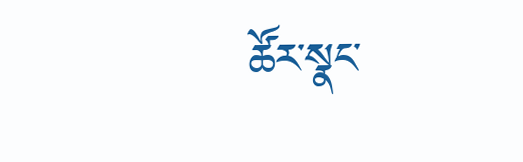ཚོར་སྣང་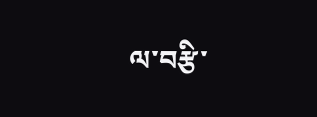ལ་བརྩི་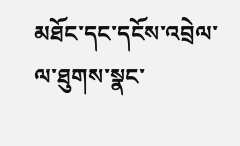མཐོང་དང་དངོས་འབྲེལ་ལ་ཐུགས་སྣང་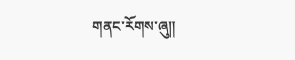གནང་རོགས་ཞུ༎